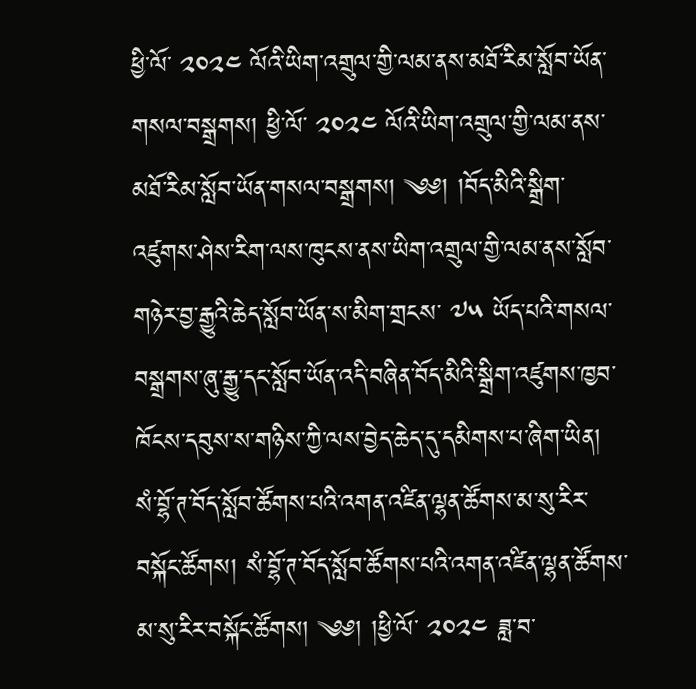ཕྱི་ལོ་ ༢༠༢༤ ལོའི་ཡིག་འགྲུལ་གྱི་ལམ་ནས་མཐོ་རིམ་སློབ་ཡོན་གསལ་བསྒྲགས། ཕྱི་ལོ་ ༢༠༢༤ ལོའི་ཡིག་འགྲུལ་གྱི་ལམ་ནས་མཐོ་རིམ་སློབ་ཡོན་གསལ་བསྒྲགས། ༄༅། །བོད་མིའི་སྒྲིག་འཛུགས་ཤེས་རིག་ལས་ཁུངས་ནས་ཡིག་འགྲུལ་གྱི་ལམ་ནས་སློབ་གཉེར་བྱ་རྒྱུའི་ཆེད་སློབ་ཡོན་ས་མིག་གྲངས་ ༧༥ ཡོད་པའི་གསལ་བསྒྲགས་ཞུ་རྒྱུ་དང་སློབ་ཡོན་འདི་བཞིན་བོད་མིའི་སྒྲིག་འཛུགས་ཁྱབ་ཁོངས་དབུས་ས་གཉིས་ཀྱི་ལས་བྱེད་ཆེད་དུ་དམིགས་པ་ཞིག་ཡིན། སཾ་བྷོ་ཊ་བོད་སློབ་ཚོགས་པའི་འགན་འཛིན་ལྷན་ཚོགས་མ་སུ་རིར་བསྐོང་ཚོགས། སཾ་བྷོ་ཊ་བོད་སློབ་ཚོགས་པའི་འགན་འཛིན་ལྷན་ཚོགས་མ་སུ་རིར་བསྐོང་ཚོགས། ༄༅། །ཕྱི་ལོ་ ༢༠༢༤ ཟླ་བ་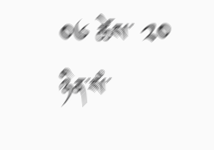༠༦ ཚེས་ ༢༠ ཉིན་སཾ་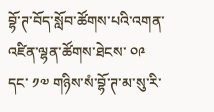བྷོ་ཊ་བོད་སློབ་ཚོགས་པའི་འགན་འཛིན་ལྷན་ཚོགས་ཐེངས་ ༠༩ དང་ ༡༧ གཉིས་སཾ་བྷོ་ཊ་མ་སུ་རི་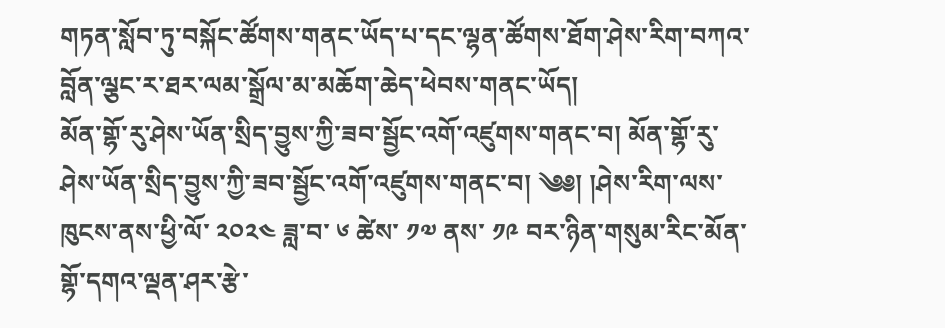གཏན་སློབ་ཏུ་བསྐོང་ཚོགས་གནང་ཡོད་པ་དང་ལྷན་ཚོགས་ཐོག་ཤེས་རིག་བཀའ་བློན་ལྕང་ར་ཐར་ལམ་སྒྲོལ་མ་མཆོག་ཆེད་ཕེབས་གནང་ཡོད།
མོན་གྷོ་རུ་ཤེས་ཡོན་སྲིད་བྱུས་ཀྱི་ཟབ་སྦྱོང་འགོ་འཛུགས་གནང་བ། མོན་གྷོ་རུ་ཤེས་ཡོན་སྲིད་བྱུས་ཀྱི་ཟབ་སྦྱོང་འགོ་འཛུགས་གནང་བ། ༄༅། །ཤེས་རིག་ལས་ཁུངས་ནས་ཕྱི་ལོ་ ༢༠༢༤ ཟླ་བ་ ༦ ཚེས་ ༡༧ ནས་ ༡༩ བར་ཉིན་གསུམ་རིང་མོན་གྷོ་དགའ་ལྡན་ཤར་རྩེ་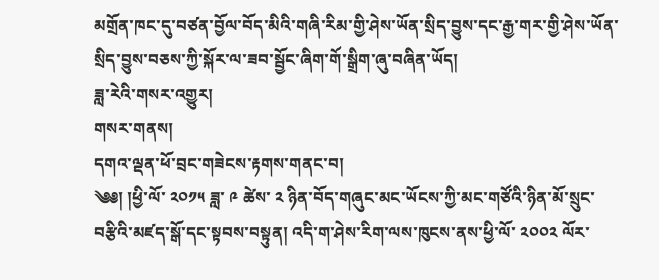མགྲོན་ཁང་དུ་བཙན་བྱོལ་བོད་མིའི་གཞི་རིམ་གྱི་ཤེས་ཡོན་སྲིད་བྱུས་དང་རྒྱ་གར་གྱི་ཤེས་ཡོན་སྲིད་བྱུས་བཅས་ཀྱི་སྐོར་ལ་ཟབ་སྦྱོང་ཞིག་གོ་སྒྲིག་ཞུ་བཞིན་ཡོད།
ཟླ་རེའི་གསར་འགྱུར།
གསར་གནས།
དགའ་ལྡན་ཕོ་བྲང་གཟེངས་རྟགས་གནང་བ།
༄༅། །ཕྱི་ལོ་ ༢༠༡༥ ཟླ་ ༩ ཚེས་ ༢ ཉིན་བོད་གཞུང་མང་ཡོངས་ཀྱི་མང་གཙོའི་ཉིན་མོ་སྲུང་བརྩིའི་མཛད་སྒོ་དང་སྟབས་བསྟུན། འདི་ག་ཤེས་རིག་ལས་ཁུངས་ནས་ཕྱི་ལོ་ ༢༠༠༢ ལོར་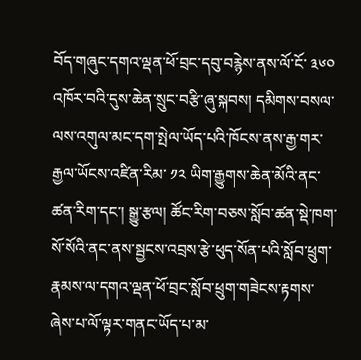བོད་གཞུང་དགའ་ལྡན་ཕོ་བྲང་དབུ་བརྙེས་ནས་ལོ་ངོ་ ༣༦༠ འཁོར་བའི་དུས་ཆེན་སྲུང་བརྩི་ཞུ་སྐབས། དམིགས་བསལ་ལས་འགུལ་མང་དག་སྤེལ་ཡོད་པའི་ཁོངས་ནས་རྒྱ་གར་རྒྱལ་ཡོངས་འཛིན་རིམ་ ༡༢ ཡིག་རྒྱུགས་ཆེན་མོའི་ནང་ཚན་རིག་དང་། སྒྱུ་རྩལ། ཚོང་རིག་བཅས་སློབ་ཚན་སྡེ་ཁག་སོ་སོའི་ནང་ནས་སྦྱངས་འབྲས་རྩེ་ཕུད་སོན་པའི་སློབ་ཕྲུག་རྣམས་ལ་དགའ་ལྡན་ཕོ་བྲང་སློབ་ཕྲུག་གཟེངས་རྟགས་ཞེས་པ་ལོ་ལྟར་གནང་ཡོད་པ་མ་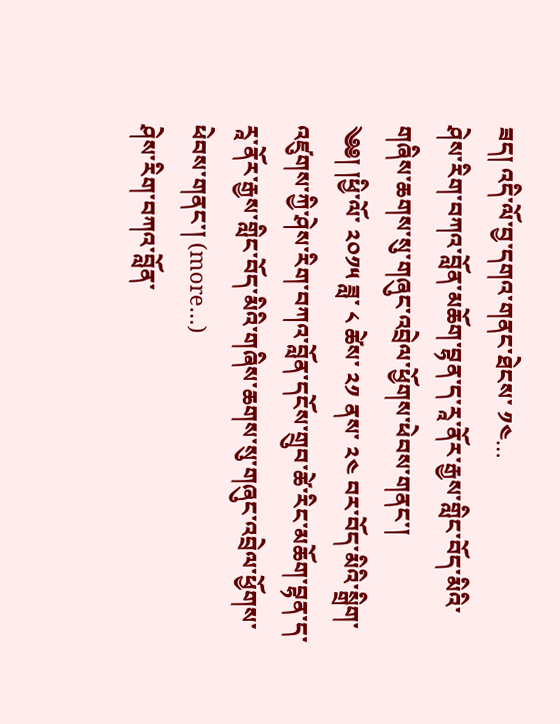ཟད། འདི་ལོ་བྱ་དགའ་གནང་ཐེངས་ ༡༤…
ཤེས་རིག་བཀའ་བློན་མཆོག་བྷན་ད་རཱ་ནོར་རྒྱས་གླིང་བོད་མིའི་གཞིས་ཆགས་སུ་གཞུང་འབྲེལ་ཕྱོགས་ཕེབས་གནང་།
༄༅། །ཕྱི་ལོ་ ༢༠༡༥ ཟླ་ ༨ ཚེས་ ༢༡ ནས་ ༢༤ བར་བོད་མིའི་སྒྲིག་འཛུགས་ཀྱི་ཤེས་རིག་བཀའ་བློན་དངོས་གྲུབ་ཚེ་རིང་མཆོག་བྷན་ད་རཱ་ནོར་རྒྱས་གླིང་བོད་མིའི་གཞིས་ཆགས་སུ་གཞུང་འབྲེལ་ཕྱོགས་ཕེབས་གནང་། (more…)
ཤེས་རིག་བཀའ་བློན་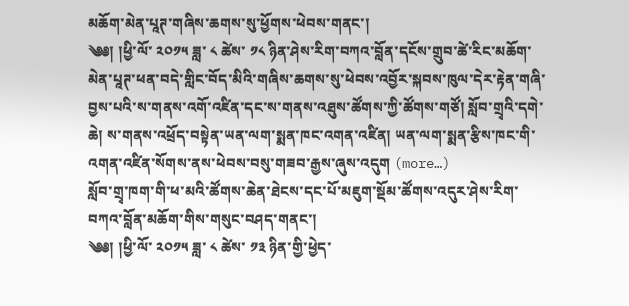མཆོག་མེན་པཱཊ་གཞིས་ཆགས་སུ་ཕྱོགས་ཕེབས་གནང་།
༄༅། །ཕྱི་ལོ་ ༢༠༡༥ ཟླ་ ༨ ཚེས་ ༡༨ ཉིན་ཤེས་རིག་བཀའ་བློན་དངོས་གྲུབ་ཚེ་རིང་མཆོག་མེན་པཱཊ་ཕན་བདེ་གླིང་བོད་མིའི་གཞིས་ཆགས་སུ་ཕེབས་འབྱོར་སྐབས་ཁུལ་དེར་རྟེན་གཞི་བྱས་པའི་ས་གནས་འགོ་འཛིན་དང་ས་གནས་འཐུས་ཚོགས་ཀྱི་ཚོགས་གཙོ། སློབ་གྲྭའི་དགེ་ཆེ། ས་གནས་འཕྲོད་བསྟེན་ཡན་ལག་སྨན་ཁང་འགན་འཛིན། ཡན་ལག་སྨན་རྩིས་ཁང་གི་འགན་འཛིན་སོགས་ནས་ཕེབས་བསུ་གཟབ་རྒྱས་ཞུས་འདུག (more…)
སློབ་གྲྭ་ཁག་གི་ཕ་མའི་ཚོགས་ཆེན་ཐེངས་དང་པོ་མཇུག་སྡོམ་ཚོགས་འདུར་ཤེས་རིག་བཀའ་བློན་མཆོག་གིས་གསུང་བཤད་གནང་།
༄༅། །ཕྱི་ལོ་ ༢༠༡༥ ཟླ་ ༨ ཚེས་ ༡༣ ཉིན་གྱི་ཕྱེད་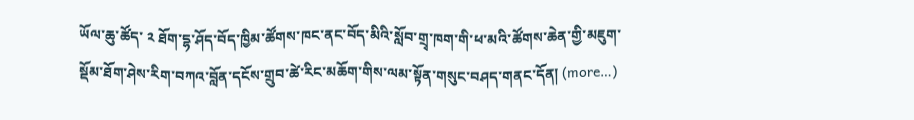ཡོལ་ཆུ་ཚོད་ ༢ ཐོག་དྷ་ཤོད་བོད་ཁྱིམ་ཚོགས་ཁང་ནང་བོད་མིའི་སློབ་གྲྭ་ཁག་གི་ཕ་མའི་ཚོགས་ཆེན་གྱི་མཇུག་སྡོམ་ཐོག་ཤེས་རིག་བཀའ་བློན་དངོས་གྲུབ་ཚེ་རིང་མཆོག་གིས་ལམ་སྟོན་གསུང་བཤད་གནང་དོན། (more…)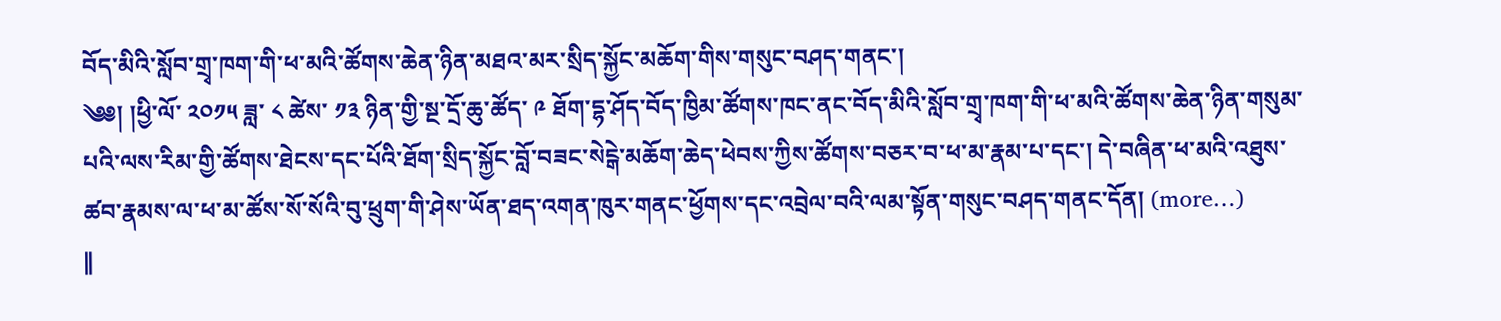བོད་མིའི་སློབ་གྲྭ་ཁག་གི་ཕ་མའི་ཚོགས་ཆེན་ཉིན་མཐའ་མར་སྲིད་སྐྱོང་མཆོག་གིས་གསུང་བཤད་གནང་།
༄༅། །ཕྱི་ལོ་ ༢༠༡༥ ཟླ་ ༨ ཚེས་ ༡༣ ཉིན་གྱི་སྔ་དྲོ་ཆུ་ཚོད་ ༩ ཐོག་དྷ་ཤོད་བོད་ཁྱིམ་ཚོགས་ཁང་ནང་བོད་མིའི་སློབ་གྲྭ་ཁག་གི་ཕ་མའི་ཚོགས་ཆེན་ཉིན་གསུམ་པའི་ལས་རིམ་གྱི་ཚོགས་ཐེངས་དང་པོའི་ཐོག་སྲིད་སྐྱོང་བློ་བཟང་སེངྒེ་མཆོག་ཆེད་ཕེབས་ཀྱིས་ཚོགས་བཅར་བ་ཕ་མ་རྣམ་པ་དང་། དེ་བཞིན་ཕ་མའི་འཐུས་ཚབ་རྣམས་ལ་ཕ་མ་ཚོས་སོ་སོའི་བུ་ཕྲུག་གི་ཤེས་ཡོན་ཐད་འགན་ཁུར་གནང་ཕྱོགས་དང་འབྲེལ་བའི་ལམ་སྟོན་གསུང་བཤད་གནང་དོན། (more…)
||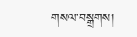གསལ་བསྒྲགས།